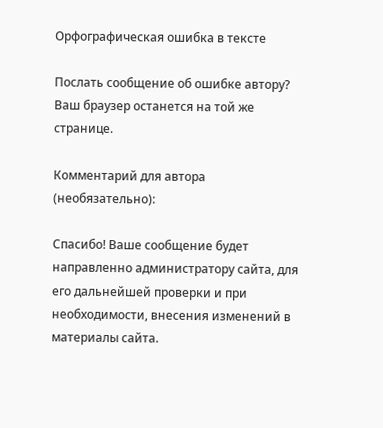Орфографическая ошибка в тексте

Послать сообщение об ошибке автору?
Ваш браузер останется на той же странице.

Комментарий для автора (необязательно):

Спасибо! Ваше сообщение будет направленно администратору сайта, для его дальнейшей проверки и при необходимости, внесения изменений в материалы сайта.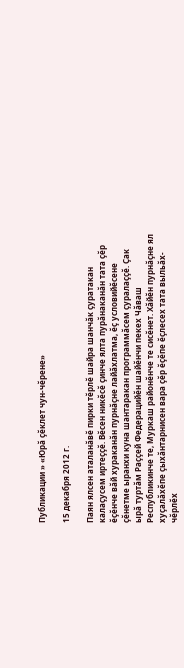Публикации » «Юрă çĕклет чун-чĕрене»

15 декабря 2012 г.

Паян ялсен аталанăвĕ пирки тĕрлĕ шайра шанчăк çуратакан калаçусем иртеççĕ. Вĕсен никĕсĕ çинче ялта пурăнаканăн тата çĕр ĕçĕнче вăй хураканăн пурнăçне лайăхлатма, ĕç условийĕсене çĕнетме ыранхи куна шантаракан программăсем çуралаççĕ. Çак ырă туртăм Раççей Федерацийĕн шайĕнчи пекех Чăваш Республикинче те, Муркаш районĕнче те сисĕнет. Хăйĕн пурнăçне ял хуçалăхĕпе çыхăнтарнисен вара çĕр ĕçĕпе ĕçлесех тата выльăх-чĕрлĕх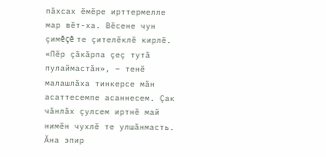пăхсах ĕмĕре ирттермелле мар вĕт-ха. Вĕсене чун çимĕçĕ те çителĕклĕ кирлĕ. «Пĕр çăкăрпа çеç тутă пулаймастăн», – тенĕ малашлăха тинкерсе мăн асаттесемпе асаннесем. Çак чăнлăх çулсем иртнĕ май нимĕн чухлĕ те улшăнмасть. Ăна эпир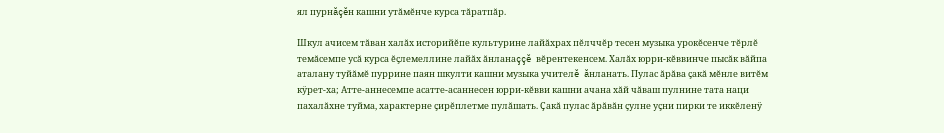ял пурнăçĕн кашни утăмĕнче курса тăратпăр.

Шкул ачисем тăван халăх историйĕпе культурине лайăхрах пĕлччĕр тесен музыка урокĕсенче тĕрлĕ темăсемпе усă курса ĕçлемеллине лайăх ăнланаççĕ вĕрентекенсем. Халăх юрри-кĕввинче пысăк вăйпа аталану туйăмĕ пуррине паян шкулти кашни музыка учителĕ ăнланать. Пулас ăрăва çакă мĕнле витĕм кÿрет-ха; Атте-аннесемпе асатте-асаннесен юрри-кĕвви кашни ачана хăй чăваш пулнине тата наци пахалăхне туйма, характерне çирĕплетме пулăшать. Çакă пулас ăрăвăн çулне уçни пирки те иккĕленÿ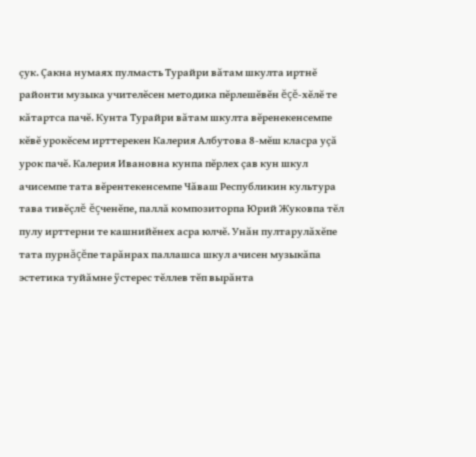çук. Çакна нумаях пулмасть Турайри вăтам шкулта иртнĕ районти музыка учителĕсен методика пĕрлешĕвĕн ĕçĕ-хĕлĕ те кăтартса пачĕ. Кунта Турайри вăтам шкулта вĕренекенсемпе кĕвĕ урокĕсем ирттерекен Калерия Албутова 8-мĕш класра уçă урок пачĕ. Калерия Ивановна кунпа пĕрлех çав кун шкул ачисемпе тата вĕрентекенсемпе Чăваш Республикин культура тава тивĕçлĕ ĕçченĕпе, паллă композиторпа Юрий Жуковпа тĕл пулу ирттерни те кашнийĕнех асра юлчĕ. Унăн пултарулăхĕпе тата пурнăçĕпе тарăнрах паллашса шкул ачисен музыкăпа эстетика туйăмне ÿстерес тĕллев тĕп вырăнта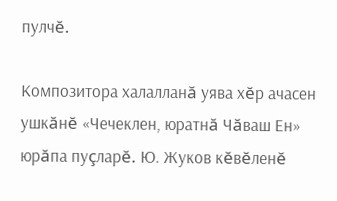пулчĕ.

Композитора халалланă уява хĕр ачасен ушкăнĕ «Чечеклен, юратнă Чăваш Ен» юрăпа пуçларĕ. Ю. Жуков кĕвĕленĕ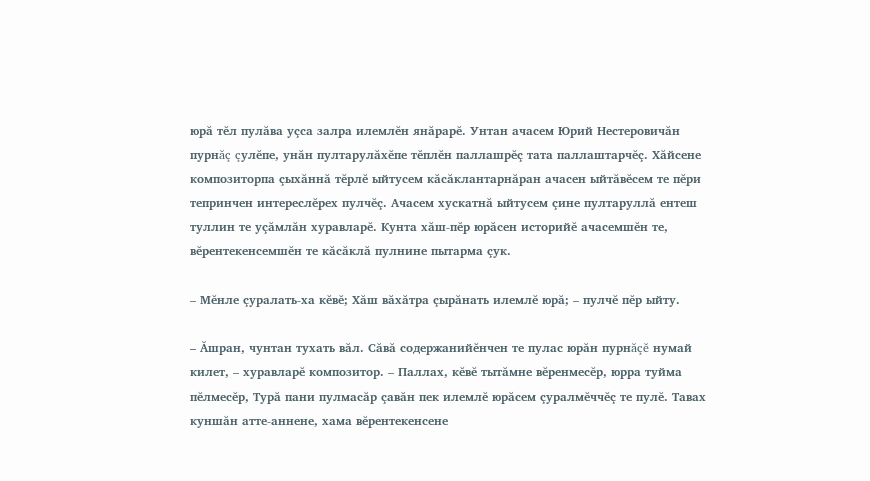юрă тĕл пулăва уçса залра илемлĕн янăрарĕ. Унтан ачасем Юрий Нестеровичăн пурнăç çулĕпе, унăн пултарулăхĕпе тĕплĕн паллашрĕç тата паллаштарчĕç. Хăйсене композиторпа çыхăннă тĕрлĕ ыйтусем кăсăклантарнăран ачасен ыйтăвĕсем те пĕри тепринчен интереслĕрех пулчĕç. Ачасем хускатнă ыйтусем çине пултаруллă ентеш туллин те уçăмлăн хуравларĕ. Кунта хăш-пĕр юрăсен историйĕ ачасемшĕн те, вĕрентекенсемшĕн те кăсăклă пулнине пытарма çук.

– Мĕнле çуралать-ха кĕвĕ; Хăш вăхăтра çырăнать илемлĕ юрă; – пулчĕ пĕр ыйту.

– Ăшран, чунтан тухать вăл. Сăвă содержанийĕнчен те пулас юрăн пурнăçĕ нумай килет, – хуравларĕ композитор. – Паллах, кĕвĕ тытăмне вĕренмесĕр, юрра туйма пĕлмесĕр, Турă пани пулмасăр çавăн пек илемлĕ юрăсем çуралмĕччĕç те пулĕ. Тавах куншăн атте-аннене, хама вĕрентекенсене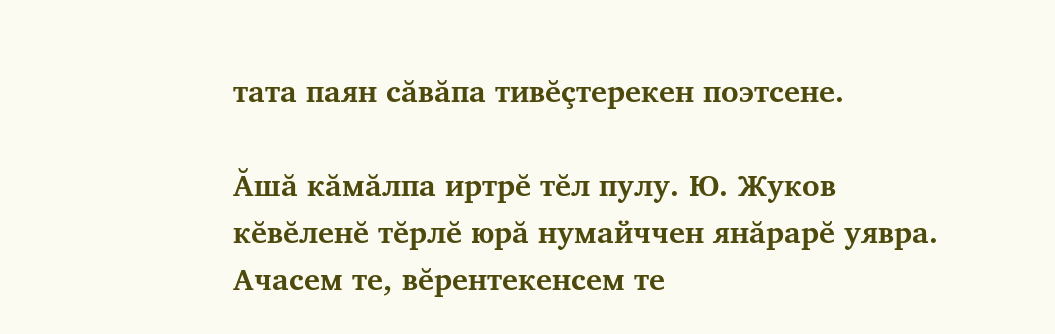тата паян сăвăпа тивĕçтерекен поэтсене.

Ăшă кăмăлпа иртрĕ тĕл пулу. Ю. Жуков кĕвĕленĕ тĕрлĕ юрă нумайччен янăрарĕ уявра. Ачасем те, вĕрентекенсем те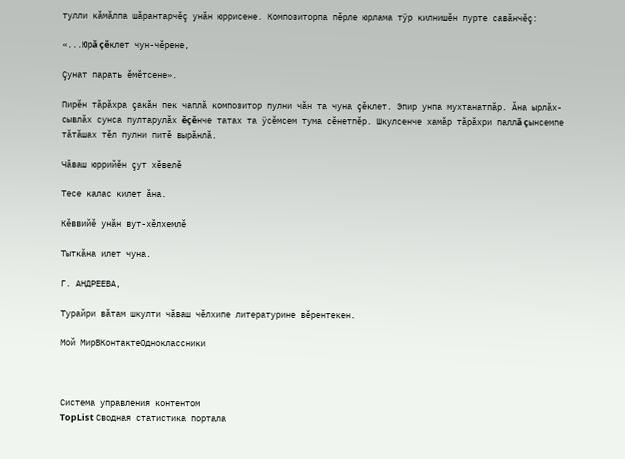тулли кăмăлпа шăрантарчĕç унăн юррисене. Композиторпа пĕрле юрлама тÿр килнишĕн пурте савăнчĕç:

«...Юрă çĕклет чун-чĕрене,

Çунат парать ĕмĕтсене».

Пирĕн тăрăхра çакăн пек чаплă композитор пулни чăн та чуна çĕклет. Эпир унпа мухтанатпăр. Ăна ырлăх-сывлăх сунса пултарулăх ĕçĕнче татах та ÿсĕмсем тума сĕнетпĕр. Шкулсенче хамăр тăрăхри паллă çынсемпе тăтăшах тĕл пулни питĕ вырăнлă.

Чăваш юррийĕн çут хĕвелĕ

Тесе калас килет ăна.

Кĕввийĕ унăн вут-хĕлхемлĕ

Тыткăна илет чуна.

Г. АНДРЕЕВА,

Турайри вăтам шкулти чăваш чĕлхипе литературине вĕрентекен.

Мой МирВКонтактеОдноклассники



Система управления контентом
TopList Сводная статистика портала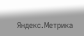Яндекс.Метрика